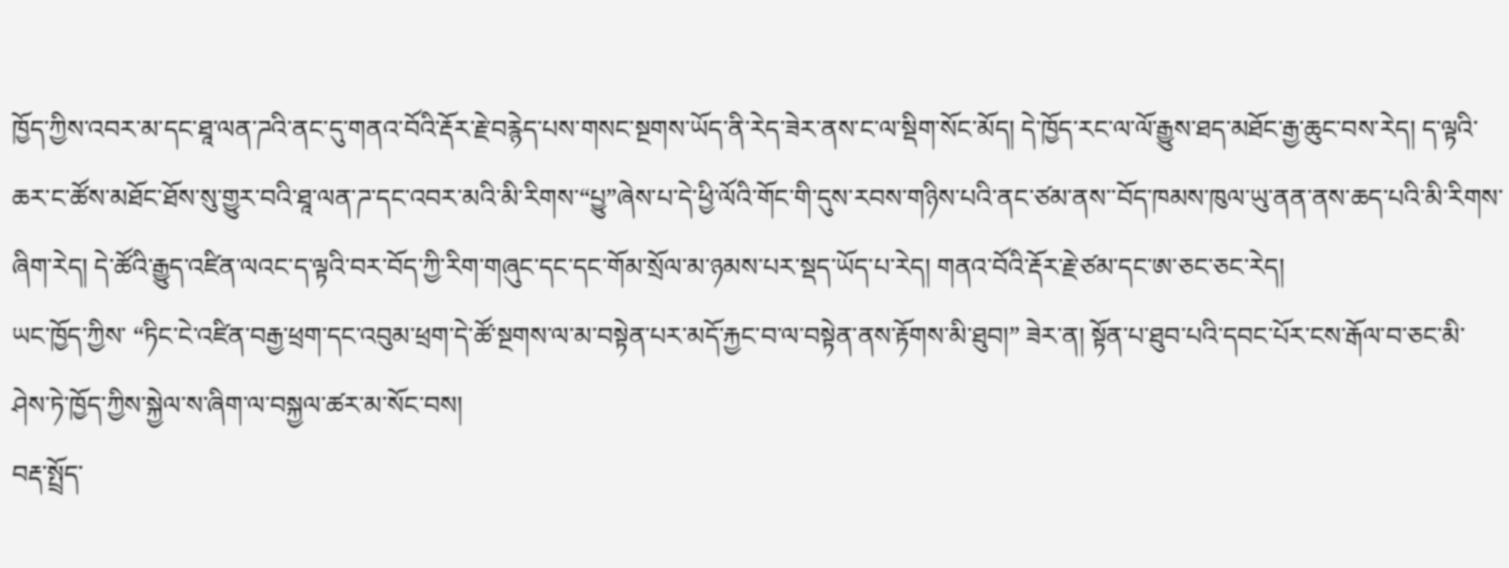ཁྱོད་ཀྱིས་འབར་མ་དང་ཐཱ་ལན་ཌའི་ནང་དུ་གནའ་བོའི་རྡོར་རྗེ་བརྙེད་པས་གསང་སྔགས་ཡོད་ནི་རེད་ཟེར་ནས་ང་ལ་སྡིག་སོང་མོད། དེ་ཁྱོད་རང་ལ་ལོ་རྒྱུས་ཐད་མཐོང་རྒྱ་ཆུང་བས་རེད། ད་ལྟའི་ཆར་ང་ཚོས་མཐོང་ཐོས་སུ་གྱུར་བའི་ཐཱ་ལན་ཌ་དང་འབར་མའི་མི་རིགས་“པྱུ”ཞེས་པ་དེ་ཕྱི་ལོའི་གོང་གི་དུས་རབས་གཉིས་པའི་ནང་ཙམ་ནས་་བོད་ཁམས་ཁུལ་ཡུ་ནན་ནས་ཆད་པའི་མི་རིགས་ཞིག་རེད། དེ་ཚོའི་རྒྱུད་འཛིན་ལའང་ད་ལྟའི་བར་བོད་ཀྱི་རིག་གཞུང་དང་དང་གོམ་སྲོལ་མ་ཉམས་པར་སྡད་ཡོད་པ་རེད། གནའ་བོའི་རྡོར་རྗེ་ཙམ་དང་ཨ་ཅང་ཅང་རེད།
ཡང་ཁྱོད་ཀྱིས་ “ཏིང་ངེ་འཛིན་བརྒྱ་ཕྲག་དང་འབུམ་ཕྲག་དེ་ཚོ་སྔགས་ལ་མ་བསྟེན་པར་མདོ་རྐྱང་བ་ལ་བསྟེན་ནས་རྟོགས་མི་ཐུབ།” ཟེར་ན། སྟོན་པ་ཐུབ་པའི་དབང་པོར་ངས་རྒོལ་བ་ཅང་མི་ཤེས་ཏེ་ཁྱོད་ཀྱིས་སྐྱེལ་ས་ཞིག་ལ་བསྐྱལ་ཚར་མ་སོང་བས།
བརྡ་སྤྲོད་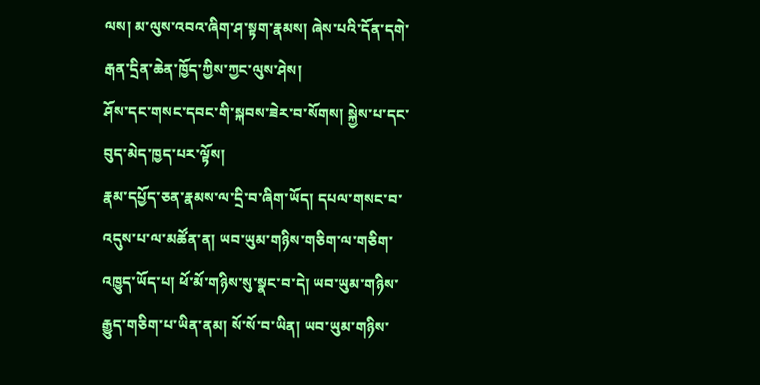ལས། མ་ལུས་འབའ་ཞིག་ཤ་སྟག་རྣམས། ཞེས་པའི་དོན་དགེ་རྒན་དྲིན་ཆེན་ཁྱོད་ཀྱིས་ཀྱང་ལུས་ཤེས།
ཤོས་དང་གསང་དབང་གི་སྐབས་ཟེར་བ་སོགས། སྐྱེས་པ་དང་བུད་མེད་ཁྱད་པར་ལྟོས།
རྣམ་དཔྱོད་ཅན་རྣམས་ལ་དྲི་བ་ཞིག་ཡོད། དཔལ་གསང་བ་འདུས་པ་ལ་མཚོན་ན། ཡབ་ཡུམ་གཉིས་གཅིག་ལ་གཅིག་འཁྱུད་ཡོད་པ། ཕོ་མོ་གཉིས་སུ་སྣང་བ་དེ། ཡབ་ཡུམ་གཉིས་རྒྱུད་གཅིག་པ་ཡིན་ནམ། སོ་སོ་བ་ཡིན། ཡབ་ཡུམ་གཉིས་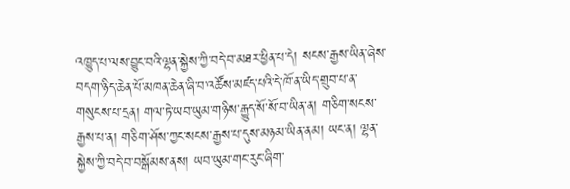འཁྱུད་པ་ལས་བྱུང་བའི་ལྷན་སྐྱེས་ཀྱི་བདེ་བ་མཐར་ཕྱིན་པ་དེ། སངས་རྒྱས་ཡིན་ཞེས་བདག་ཉིད་ཆེན་པོ་མཁན་ཆེན་ཞི་བ་འཚོས་མཛད་པའི་དེ་ཁོ་ན་ཡིད་གྲུབ་པ་ན་གསུངས་པ་དྲན། གལ་ཏེ་ཡབ་ཡུམ་གཉིས་རྒྱུད་སོ་སོ་བ་ཡིན་ན། གཅིག་སངས་རྒྱས་པ་ན། གཅིག་ཤོས་ཀྱང་སངས་རྒྱས་པ་དུས་མཉམ་ཡིན་ནམ། ཡང་ན། ལྷན་སྐྱེས་ཀྱི་བདེ་བ་བསྒོམས་ནས། ཡབ་ཡུམ་གང་རུང་ཞིག་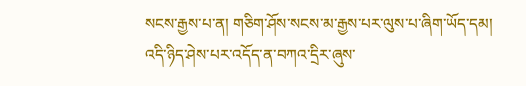སངས་རྒྱས་པ་ན། གཅིག་ཤོས་སངས་མ་རྒྱས་པར་ལུས་པ་ཞིག་ཡོད་དམ། འདི་ཉིད་ཤེས་པར་འདོད་ན་བཀའ་དྲིར་ཞུས་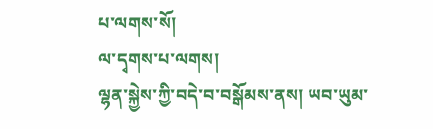པ་ལགས་སོ།
ལ་དྭགས་པ་ལགས།
ལྷན་སྐྱེས་ཀྱི་བདེ་བ་བསྒོམས་ནས། ཡབ་ཡུམ་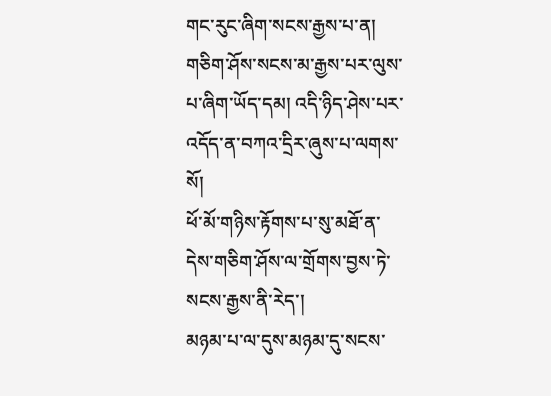གང་རུང་ཞིག་སངས་རྒྱས་པ་ན། གཅིག་ཤོས་སངས་མ་རྒྱས་པར་ལུས་པ་ཞིག་ཡོད་དམ། འདི་ཉིད་ཤེས་པར་འདོད་ན་བཀའ་དྲིར་ཞུས་པ་ལགས་སོ།
ཕོ་མོ་གཉིས་རྟོགས་པ་སུ་མཐོ་ན་དེས་གཅིག་ཤོས་ལ་གྲོགས་བྱས་ཏེ་སངས་རྒྱས་ནི་རེད་།
མཉམ་པ་ལ་དུས་མཉམ་དུ་སངས་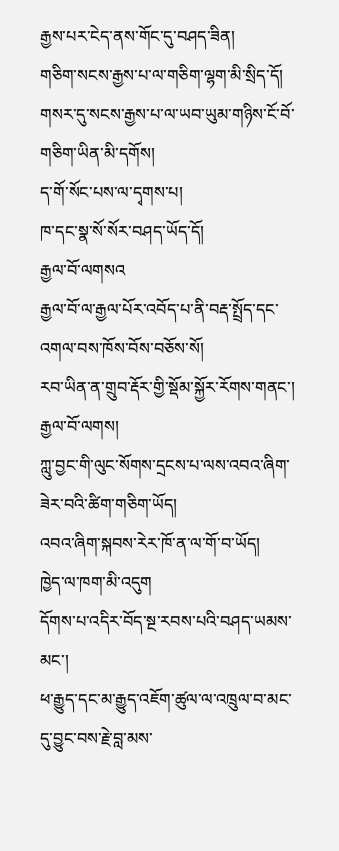རྒྱས་པར་ངེད་ནས་གོང་དུ་བཤད་ཟིན།
གཅིག་སངས་རྒྱས་པ་ལ་གཅིག་ལྷག་མི་སྲིད་དོ།
གསར་དུ་སངས་རྒྱས་པ་ལ་ཡབ་ཡུམ་གཉིས་ངོ་བོ་གཅིག་ཡིན་མི་དགོས།
ད་གོ་སོང་པས་ལ་དྭགས་པ།
ཁ་དང་སྣ་སོ་སོར་བཤད་ཡོད་དོ།
རྒྱལ་བོ་ལགསའ
རྒྱལ་བོ་ལ་རྒྱལ་པོར་འབོད་པ་ནི་བརྡ་སྤྲོད་དང་འགལ་བས་ཁོས་བོས་བཅོས་སོ།
རབ་ཡིན་ན་གྲུབ་རྡོར་གྱི་སྡོམ་སྐྱོར་རོགས་གནང་།
རྒྱལ་བོ་ལགས།
ཀླུ་བྱང་གི་ལུང་སོགས་དྲངས་པ་ལས་འབའ་ཞིག་ཟེར་བའི་ཚིག་གཅིག་ཡོད།
འབའ་ཞིག་སྐབས་རེར་ཁོ་ན་ལ་གོ་བ་ཡོད།
ཁྱེད་ལ་ཁག་མི་འདུག
དོགས་པ་འདིར་བོད་སྔ་རབས་པའི་བཤད་ཡམས་མང་།
ཕ་རྒྱུད་དང་མ་རྒྱུད་འཇོག་ཚུལ་ལ་འཁྲུལ་བ་མང་དུ་བྱུང་བས་རྗེ་བླ་མས་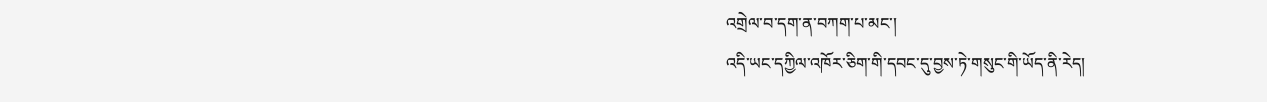འགྲེལ་བ་དག་ན་བཀག་པ་མང་།
འདི་ཡང་དཀྱིལ་འཁོར་ཅིག་གི་དབང་དུ་བྱས་ཏེ་གསུང་གི་ཡོད་ནི་རེད།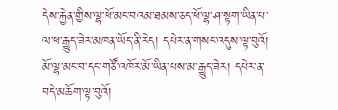དེས་རྐྱེན་གྱིས་ལྷ་ཕོ་མང་བའམ་ཐམས་ཅད་ཕོ་ལྷ་ཤ་སྟག་ཡིན་པ་ལ་ཕ་རྒྱུད་ཟེར་མཁན་ཡོད་ནི་རེད། དཔེར་ན་གསང་འདུས་ལྟ་བུའོ། མོ་ལྷ་མང་བ་དང་གཙོ་འཁོར་མོ་ཡིན་པས་མ་རྒྱུད་ཟེར། དཔེར་ན་བདེ་མཆོག་ལྟ་བུའོ།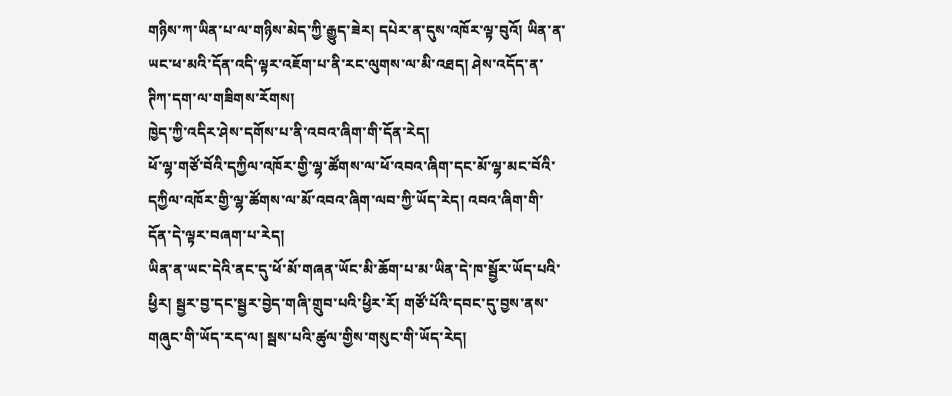གཉིས་ཀ་ཡིན་པ་ལ་གཉིས་མེད་ཀྱི་རྒྱུད་ཟེར། དཔེར་ན་དུས་འཁོར་ལྟ་བུའོ། ཡིན་ན་ཡང་ཕ་མའི་དོན་འདི་ལྟར་འཇོག་པ་ནི་རང་ལུགས་ལ་མི་འཐད། ཤེས་འདོད་ན་ཊིཀ་དག་ལ་གཟིགས་རོགས།
ཁྱེད་ཀྱི་འདིར་ཤེས་དགོས་པ་ནི་འབའ་ཞིག་གི་དོན་རེད།
ཕོ་ལྷ་གཙོ་བོའི་དཀྱིལ་འཁོར་གྱི་ལྷ་ཚོགས་ལ་ཕོ་འབའ་ཞིག་དང་མོ་ལྷ་མང་བོའི་དཀྱིལ་འཁོར་གྱི་ལྷ་ཚོགས་ལ་མོ་འབའ་ཞིག་ལབ་ཀྱི་ཡོད་རེད། འབའ་ཞིག་གི་དོན་དེ་ལྟར་བཞག་པ་རེད།
ཡིན་ན་ཡང་དེའི་ནང་དུ་ཕོ་མོ་གཞན་ཡོང་མི་ཆོག་པ་མ་ཡིན་དེ་ཁ་སྦྱོར་ཡོད་པའི་ཕྱིར། སྦྱར་བྱ་དང་སྦྱར་བྱེད་གཞི་གྲུབ་པའི་ཕྱིར་རོ། གཙོ་པོའི་དབང་དུ་བྱས་ནས་གཞུང་གི་ཡོད་རད་ལ། སྦས་པའི་ཚུལ་གྱིས་གསུང་གི་ཡོད་རེད།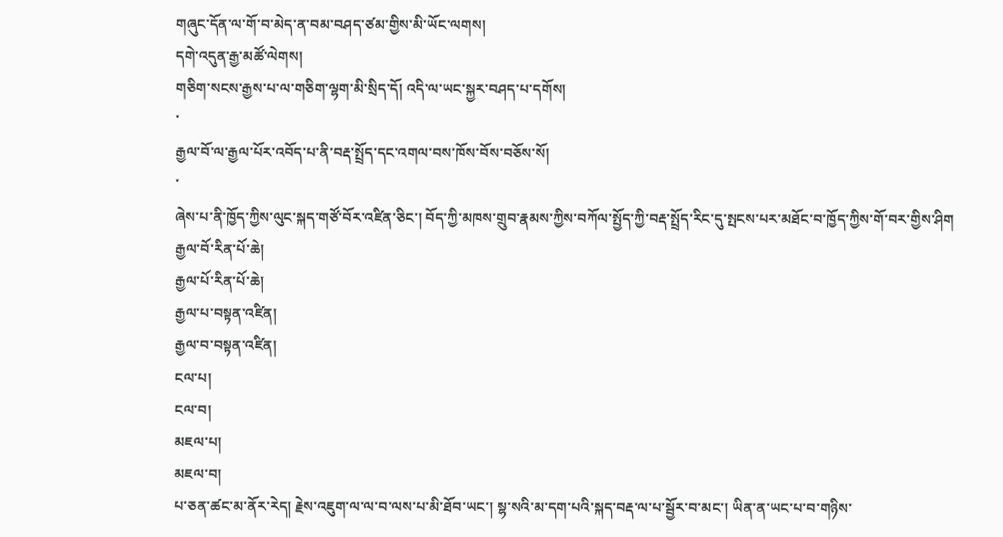གཞུང་དོན་ལ་གོ་བ་མེད་ན་བམ་བཤད་ཙམ་གྱིས་མི་ཡོང་ལགས།
དགེ་འདུན་རྒྱ་མཚོ་ལེགས།
གཅིག་སངས་རྒྱས་པ་ལ་གཅིག་ལྷག་མི་སྲིད་དོ། འདི་ལ་ཡང་སྐྱར་བཤད་པ་དགོས།
་
རྒྱལ་བོ་ལ་རྒྱལ་པོར་འབོད་པ་ནི་བརྡ་སྤྲོད་དང་འགལ་བས་ཁོས་བོས་བཅོས་སོ།
་
ཞེས་པ་ནི་ཁྱོད་ཀྱིས་ལུང་སྐད་གཙོ་བོར་འཛིན་ཅིང་། བོད་ཀྱི་མཁས་གྲུབ་རྣམས་ཀྱིས་བཀོལ་སྤྱོད་ཀྱི་བརྡ་སྤྲོད་རིང་དུ་སྤངས་པར་མཐོང་བ་ཁྱོད་ཀྱིས་གོ་བར་གྱིས་ཤིག
རྒྱལ་བོ་རིན་པོ་ཆེ།
རྒྱལ་པོ་རིན་པོ་ཆེ།
རྒྱལ་པ་བསྟན་འཛིན།
རྒྱལ་བ་བསྟན་འཛིན།
ངལ་པ།
ངལ་བ།
མཇལ་པ།
མཇལ་བ།
པ་ཅན་ཚང་མ་ནོར་རེད། རྗེས་འཇུག་ལ་ལ་བ་ལས་པ་མི་ཐོབ་ཡང་། སྷ་སའི་མ་དག་པའི་སྐད་བརྡ་ལ་པ་སྦྱོར་བ་མང་། ཡིན་ན་ཡང་པ་བ་གཉིས་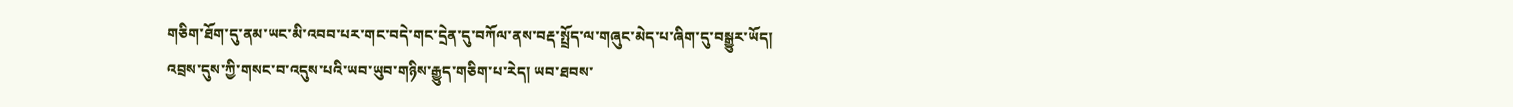གཅིག་ཐོག་དུ་ནམ་ཡང་མི་འབབ་པར་གང་བདེ་གང་དྲེན་དུ་བཀོལ་ནས་བརྡ་སྤྲོད་ལ་གཞུང་མེད་པ་ཞིག་དུ་བསྒྱུར་ཡོད།
འབྲས་དུས་ཀྱི་གསང་བ་འདུས་པའི་ཡབ་ཡུབ་གཉིས་རྒྱུད་གཅིག་པ་རེད། ཡབ་ཐབས་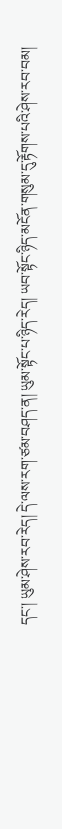དང་། ཡུམ་ཤེས་རབ་རེད། དེ་ལས་རག་ཙམ་བཤད་ན། ཡུམ་སྟོང་པ་ཉིད་རེད། ཡབ་སྟོང་ཉིད་མངོན་གསུམ་དུ་རྟོགས་པའི་ཤེས་རབ་བམ།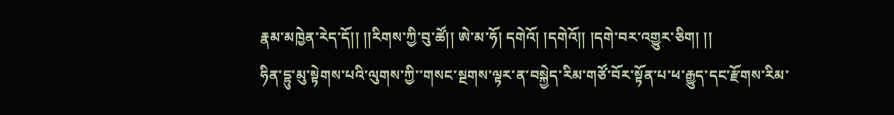རྣམ་མཁྱེན་རེད་དོ།། །།རིགས་ཀྱི་བུ་ཚོ།། ཨེ་མ་ཧོ། དགེའོ། །དགེའོ།། །དགེ་བར་འགྱུར་ཅིག། །།
ཧིན་དྷུ་མུ་སྟེགས་པའི་ལུགས་ཀྱི་་གསང་སྔགས་ལྟར་ན་བསྐྱེད་རིམ་གཙོ་བོར་སྟོན་པ་ཕ་རྒྱུད་དང་རྫོགས་རིམ་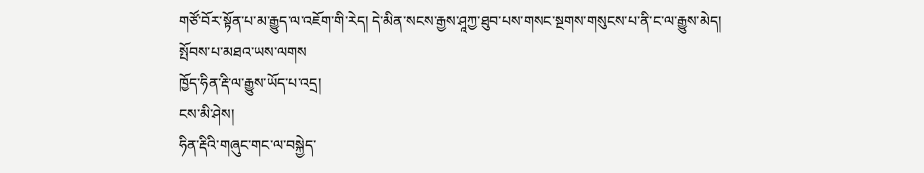གཙོ་བོར་སྟོན་པ་མ་རྒྱུད་ལ་འཇོག་གི་རེད། དེ་མིན་སངས་རྒྱས་ཤཱཀྱ་ཐུབ་པས་གསང་སྔགས་གསུངས་པ་ནི་ང་ལ་རྒྱུས་མེད།
སྤོབས་པ་མཐའ་ཡས་ལགས
ཁྱོད་ཧིན་རྡི་ལ་རྒྱུས་ཡོད་པ་འདྲ།
ངས་མི་ཤེས།
ཧིན་རྡིའི་གཞུང་གང་ལ་བསྐྱེད་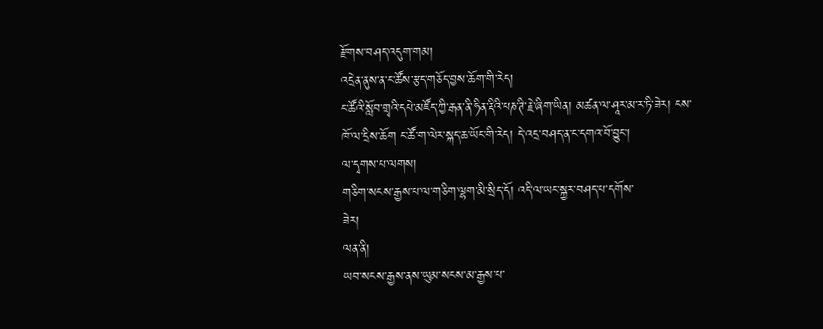རྫོགས་བཤད་འདུག་གམ།
འདྲེན་ནུས་ན་ང་ཚོས་རྩད་གཅོད་བྱས་ཆོག་གི་རེད།
ང་ཚོའི་སློབ་གྲྭའི་དཔེ་མཛོད་ཀྱི་རྒན་ནི་ཧིན་རྡིའི་པཎ་ཊི་རྗེ་ཞིག་ཡིན། མཚན་ལ་ཤཱར་མ་ར་ཏི་ཟེར། ངས་
ཁོ་ལ་དྲིས་ཆོག ང་ཚོ་ག་ལེར་སྐད་ཆ་ཡོང་གི་རེད། དེ་འདྲ་བཤད་ན་ང་དགའ་བོ་བྱུང་།
ལ་དྭགས་པ་ལགས།
གཅིག་སངས་རྒྱས་པ་ལ་གཅིག་ལྷག་མི་སྲིད་དོ། འདི་ལ་ཡང་སྐྱར་བཤད་པ་དགོས་
ཟེར།
ལན་ནི།
ཡབ་སངས་རྒྱས་ནས་ཡུམ་སངས་མ་རྒྱས་པ་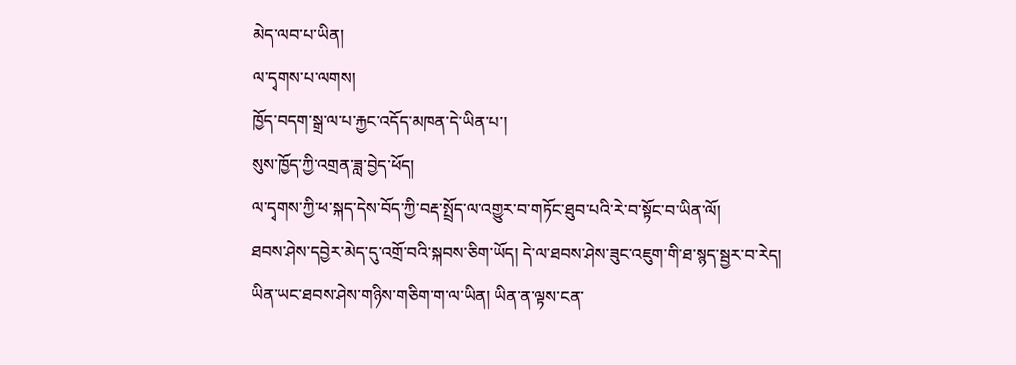མེད་ལབ་པ་ཡིན།
ལ་དྭགས་པ་ལགས།
ཁྱོད་བདག་སྒྲ་ལ་པ་རྐྱང་འདོད་མཁན་དེ་ཡིན་པ་།
སུས་ཁྱོད་ཀྱི་འགྲན་ཟླ་བྱེད་ཕོད།
ལ་དྭགས་ཀྱི་ཕ་སྐད་དེས་བོད་ཀྱི་བརྡ་སྤྲོད་ལ་འགྱུར་བ་གཏོང་ཐུབ་པའི་རེ་བ་སྟོང་བ་ཡིན་ལོ།
ཐབས་ཤེས་དབྱེར་མེད་དུ་འགྲོ་བའི་སྐབས་ཅིག་ཡོད། དེ་ལ་ཐབས་ཤེས་ཟུང་འཇུག་གི་ཐ་སྙད་སྦྱར་བ་རེད།
ཡིན་ཡང་ཐབས་ཤེས་གཉིས་གཅིག་ག་ལ་ཡིན། ཡིན་ན་ལྟས་ངན་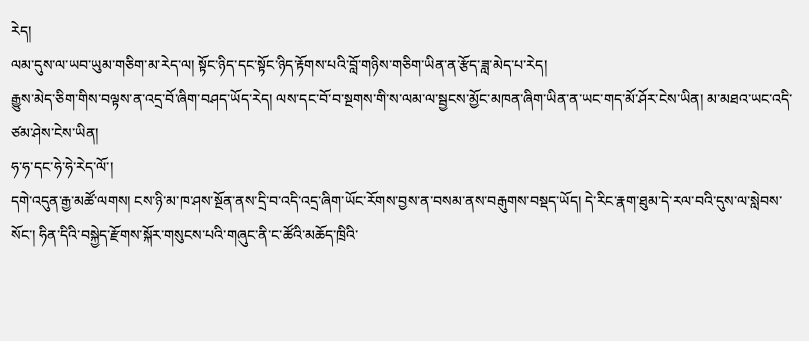རེད།
ལམ་དུས་ལ་ཡབ་ཡུམ་གཅིག་མ་རེད་ལ། སྟོང་ཉིད་དང་སྟོང་ཉིད་རྟོགས་པའི་བློ་གཉིས་གཅིག་ཡིན་ན་རྩོད་ཟླ་མེད་པ་རེད།
རྒྱུས་མེད་ཅིག་གིས་བལྟས་ན་འདྲ་བོ་ཞིག་བཤད་ཡོད་རེད། ལས་དང་བོ་བ་སྔགས་གི་ས་ལམ་ལ་སྦྱངས་མྱོང་མཁན་ཞིག་ཡིན་ན་ཡང་གད་མོ་ཤོར་ངེས་ཡིན། མ་མཐའ་ཡང་འདི་ཙམ་ཤེས་ངེས་ཡིན།
ཧ་ཧ་དང་ཧེ་ཧེ་རེད་ལོ་།
དགེ་འདུན་རྒྱ་མཚོ་ལགས། ངས་ཉི་མ་ཁ་ཤས་སྔོན་ནས་དྲི་བ་འདི་འདྲ་ཞིག་ཡོང་རོགས་བྱས་ན་བསམ་ནས་བརྒུགས་བསྡད་ཡོད། དེ་རིང་རྣག་ཐུམ་དེ་རལ་བའི་དུས་ལ་སླེབས་སོང་། ཧིན་དིའི་བསྐྱེད་རྫོགས་སྐོར་གསུངས་པའི་གཞུང་ནི་ང་ཚོའི་མཆོད་ཁྲིའི་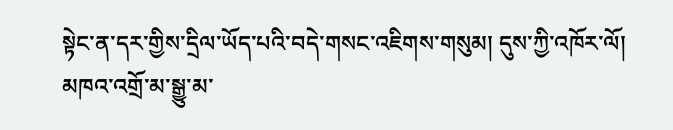སྟེང་ན་དར་གྱིས་དྲིལ་ཡོད་པའི་བདེ་གསང་འཇིགས་གསུམ། དུས་ཀྱི་འཁོར་ལོ། མཁའ་འགྲོ་མ་སྒྱུ་མ་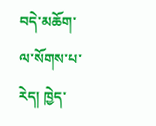བདེ་མཆོག་ལ་སོགས་པ་རེད། ཁྱེད་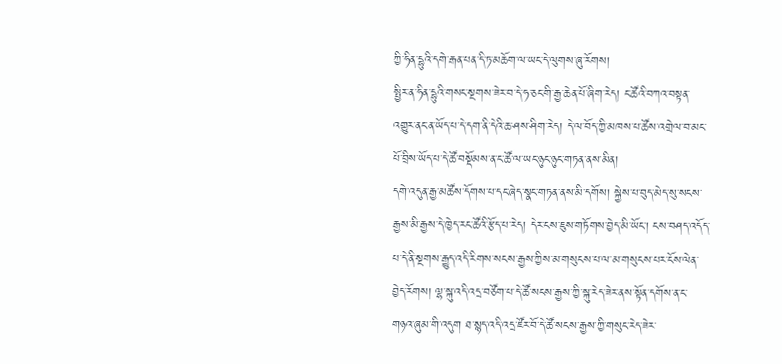ཀྱི་ཧིན་དྷུའི་དགེ་རྒན་པན་དི་ཏ་མཆོག་ལ་ཡང་དེ་ལུགས་ཞུ་རོགས།
སྤྱིར་ན་ཧིན་དྷུའི་གསང་སྔགས་ཟེར་བ་དེ་ཧ་ཅང་གི་རྒྱ་ཆེན་པོ་ཞིག་རེད། ང་ཚོའི་བཀའ་བསྟན་འགྱུར་ནང་ན་ཡོད་པ་དེ་དག་ནི་དེའི་ཆ་ཤས་ཤིག་རེད། དེ་ལ་བོད་ཀྱི་མཁས་པ་ཚོས་འགྲེལ་བ་མང་པོ་བྲིས་ཡོད་པ་དེ་ཚོ་བསྡོམས་ན་ང་ཚོ་ལ་ཡང་ཉུང་ཉུང་གཏན་ནས་མིན།
དགེ་འདུན་རྒྱ་མཚོས་དོགས་པ་དང་ཞེད་སྣང་གཏན་ནས་མི་དགོས། སྐྱེས་པ་བུད་མེད་སུ་སངས་རྒྱས་མི་རྒྱས་དེ་ཁྱེད་རང་ཚོའི་རྩོད་པ་རེད། དེར་ངས་ཇུས་གཏོགས་བྱེད་མི་ཡོང་། ངས་བཤད་འདོད་པ་དེ་ནི་སྔགས་རྒྱུད་འདི་རིགས་སངས་རྒྱས་ཀྱིས་མ་གསུངས་པ་ལ་མ་གསུངས་པར་ངོས་ལེན་བྱེད་རོགས། ལྷ་སྐུ་འདི་འདྲ་བཙོག་པ་དེ་ཚོ་སངས་རྒྱས་ཀྱི་སྐུ་རེད་ཟེར་ནས་སྟོན་དགོས་ན་ང་གཉའ་ཞུམ་གི་འདུག ཐ་སྙད་འདི་འདྲ་ཛོར་བོ་དེ་ཚོ་སངས་རྒྱས་ཀྱི་གསུང་རེད་ཟེར་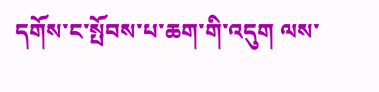དགོས་ང་སྤོབས་པ་ཆག་གི་འདུག ལས་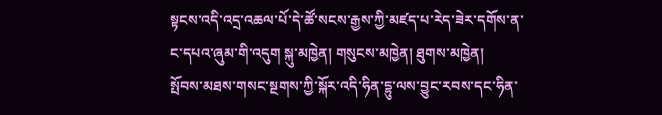སྟངས་འདི་འདྲ་འཆལ་པོ་དེ་ཚོ་སངས་རྒྱས་ཀྱི་མཛད་པ་རེད་ཟེར་དགོས་ན་ང་དཔའ་ཞུམ་གི་འདུག སྐུ་མཁྱེན། གསུངས་མཁྱེན། ཐུགས་མཁྱེན།
སྤོབས་མཐས་གསང་སྔགས་ཀྱི་སྐོར་འདི་ཧིན་དྷུ་ལས་བྱུང་རབས་དང་ཧིན་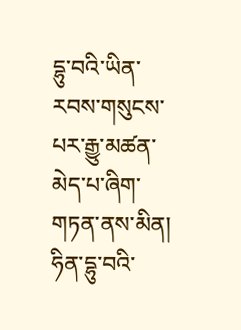དྷུ་བའི་ཡིན་རབས་གསུངས་པར་རྒྱུ་མཚན་མེད་པ་ཞིག་གཏན་ནས་མིན། ཧིན་དྷུ་བའི་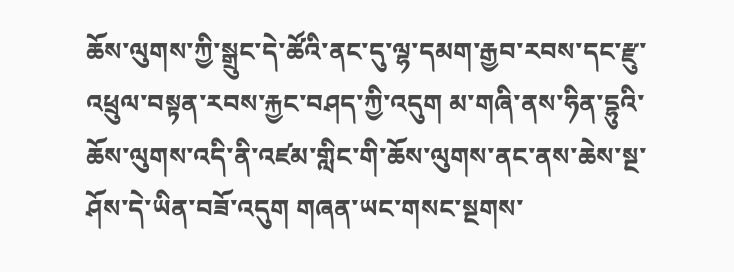ཆོས་ལུགས་ཀྱི་སྒྲུང་དེ་ཚོའི་ནང་དུ་ལྷ་དམག་རྒྱབ་རབས་དང་རྫུ་འཕྲུལ་བསྟན་རབས་རྐྱང་བཤད་ཀྱི་འདུག མ་གཞི་ནས་ཧིན་དྷུའི་ཆོས་ལུགས་འདི་ནི་འཛམ་གླིང་གི་ཆོས་ལུགས་ནང་ནས་ཆེས་སྔ་ཤོས་དེ་ཡིན་བཟོ་འདུག གཞན་ཡང་གསང་སྔགས་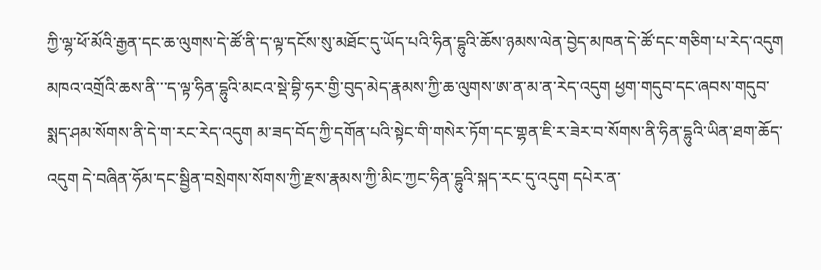ཀྱི་ལྷ་ཕོ་མོའི་རྒྱན་དང་ཆ་ལུགས་དེ་ཚོ་ནི་ད་ལྟ་དངོས་སུ་མཐོང་དུ་ཡོད་པའི་ཧིན་དྷུའི་ཆོས་ཉམས་ལེན་བྱེད་མཁན་དེ་ཚོ་དང་གཅིག་པ་རེད་འདུག མཁའ་འགྲོའི་ཆས་ནི་་་ད་ལྟ་ཧིན་དྷུའི་མངའ་སྡེ་བྷི་ཧར་གྱི་བུད་མེད་རྣམས་ཀྱི་ཆ་ལུགས་ཨ་ན་མ་ན་རེད་འདུག ཕྱག་གདུབ་དང་ཞབས་གདུབ་སྨད་ཤམ་སོགས་ནི་དེ་ག་རང་རེད་འདུག མ་ཟད་བོད་ཀྱི་དགོན་པའི་སྟེང་གི་གསེར་ཏོག་དང་གྷན་ཇི་ར་ཟེར་བ་སོགས་ནི་ཧིན་དྷུའི་ཡིན་ཐག་ཆོད་འདུག དེ་བཞིན་ཧོམ་དང་སྦྱིན་བསྲེགས་སོགས་ཀྱི་རྫས་རྣམས་ཀྱི་མིང་ཀྱང་ཧིན་དྷུའི་སྐད་རང་དུ་འདུག དཔེར་ན་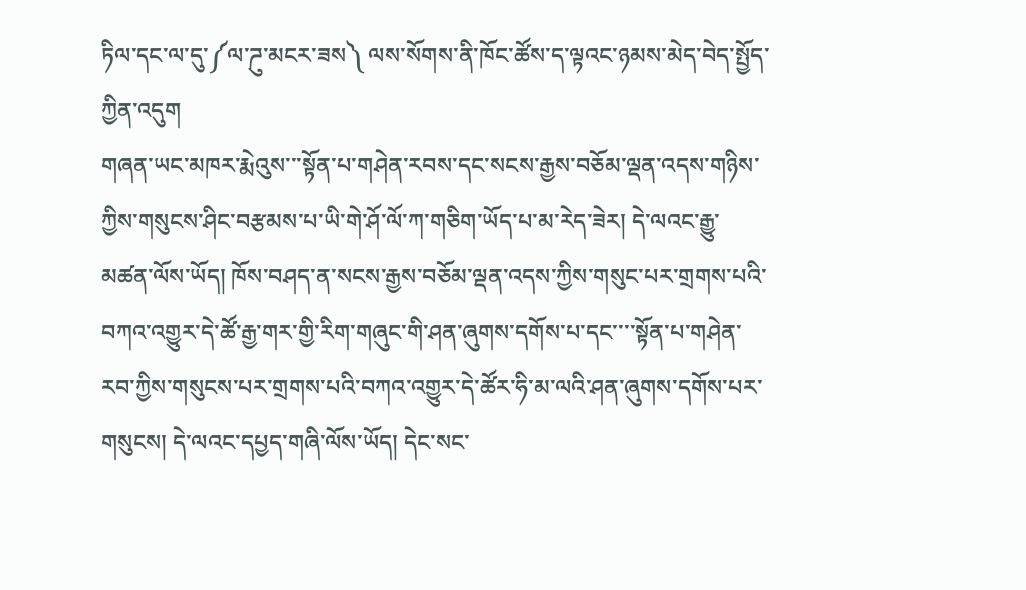ཏིལ་དང་ལ་དུ་༼ལ་ཌུ་མངར་ཟས༽ ལས་སོགས་ནི་ཁོང་ཚོས་ད་ལྟའང་ཉམས་མེད་བེད་སྤྱོད་ཀྱིན་འདུག
གཞན་ཡང་མཁར་རྨེའུས་་་སྟོན་པ་གཤེན་རབས་དང་སངས་རྒྱས་བཅོམ་ལྡན་འདས་གཉིས་ཀྱིས་གསུངས་ཤིང་བརྩམས་པ་ཡི་གེ་ཤོ་ལོ་ཀ་གཅིག་ཡོད་པ་མ་རེད་ཟེར། དེ་ལའང་རྒྱུ་མཚན་ལོས་ཡོད། ཁོས་བཤད་ན་སངས་རྒྱས་བཅོམ་ལྡན་འདས་ཀྱིས་གསུང་པར་གྲགས་པའི་བཀའ་འགྱུར་དེ་ཚོ་རྒྱ་གར་གྱི་རིག་གཞུང་གི་ཤན་ཞུགས་དགོས་པ་དང་་་་སྟོན་པ་གཤེན་རབ་ཀྱིས་གསུངས་པར་གྲགས་པའི་བཀའ་འགྱུར་དེ་ཚོར་ཧི་མ་ལའི་ཤན་ཞུགས་དགོས་པར་གསུངས། དེ་ལའང་དཔྱད་གཞི་ལོས་ཡོད། དེང་སང་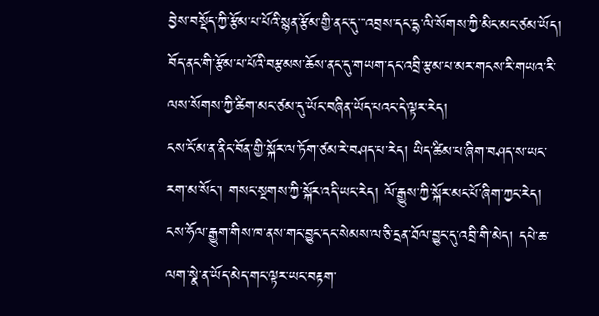བྱེས་བསྡོད་ཀྱི་རྩོམ་པ་པོའི་སྙན་རྩོམ་གྱི་ནང་དུ་་་འབྲས་དང་དྷ་ལི་སོགས་ཀྱི་མིང་མང་ཙམ་ཡོད། བོད་ནང་གི་རྩོམ་པ་པོའི་བརྩམས་ཆོས་ནང་དུ་གཡག་དང་འབྲི་རྩམ་པ་མར་གངས་རི་གཡའ་རི་ལས་སོགས་ཀྱི་ཚིག་མང་ཙམ་དུ་ཡོང་བཞིན་ཡོད་པའང་དེ་ལྟར་རེད།
ངས་ངོ་མ་ན་ནིང་བོན་གྱི་སྐོར་ལ་ཏོག་ཙམ་རེ་བཤད་པ་རེད། ཡིད་ཚིམ་པ་ཞིག་བཤད་ས་ཡང་རག་མ་སོང་། གསང་སྔགས་ཀྱི་སྐོར་འདི་ཡང་རེད། ལོ་རྒྱུས་ཀྱི་སྐོར་མང་པོ་ཞིག་ཀྱང་རེད། ངས་ཧོལ་རྒྱུག་གིས་ཁ་ནས་གང་བྱུང་དང་སེམས་ལ་ཅི་དྲན་ཐོལ་བྱུང་དུ་འབྲི་གི་མེད། དཔེ་ཆ་ལག་སྣེ་ན་ཡོད་མེད་གང་ལྟར་ཡང་བརྟག་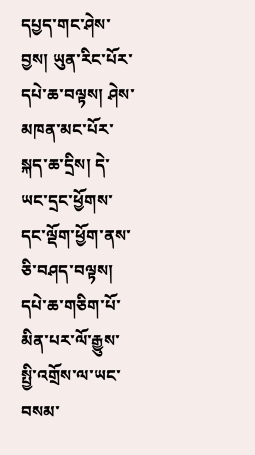དཔྱད་གང་ཤེས་བྱས། ཡུན་རིང་པོར་དཔེ་ཆ་བལྟས། ཤེས་མཁན་མང་པོར་སྐད་ཆ་དྲིས། དེ་ཡང་དྲང་ཕྱོགས་དང་ལྡོག་ཕྱོག་ནས་ཅི་བཤད་བལྟས། དཔེ་ཆ་གཅིག་པོ་མིན་པར་ལོ་རྒྱུས་སྤྱི་འགྲོས་ལ་ཡང་བསམ་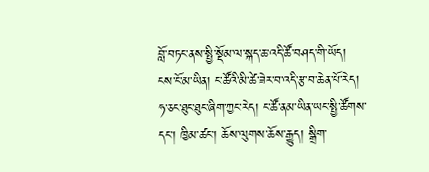བློ་བཏང་ནས་སྤྱི་སྡོམ་ལ་སྐད་ཆ་འདི་ཚོ་བཤད་གི་ཡོད།
ངས་ངོ་མ་ཡིན། ང་ཚོའི་མི་ཚེ་ཟེར་བ་འདི་རྩ་བ་ཆེན་པོ་རེད། ཧ་ཅང་ཐུང་ཐུང་ཞིག་ཀྱང་རེད། ང་ཚོ་ནམ་ཡིན་ཡང་སྤྱི་ཚོགས་དང་། ཁྱིམ་ཚང་། ཆོས་ལུགས་ཆོས་རྒྱུད། སྒྲིག་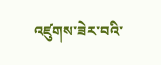འཛུགས་ཟེར་བའི་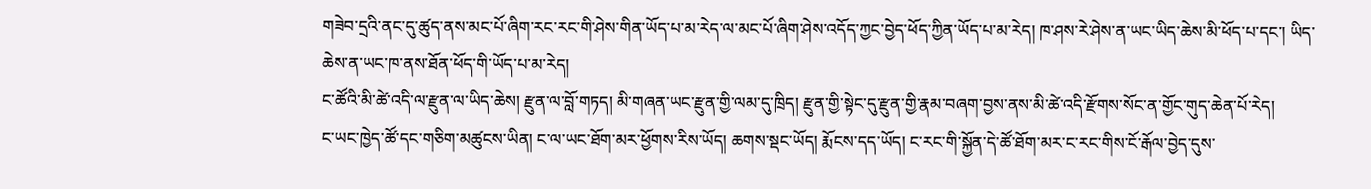གཟེབ་དྲའི་ནང་དུ་ཚུད་ནས་མང་པོ་ཞིག་རང་རང་གི་ཤེས་གིན་ཡོད་པ་མ་རེད་ལ་མང་པོ་ཞིག་ཤེས་འདོད་ཀྱང་བྱེད་ཕོད་ཀྱིན་ཡོད་པ་མ་རེད། ཁ་ཤས་རེ་ཤེས་ན་ཡང་ཡིད་ཆེས་མི་ཕོད་པ་དང་། ཡིད་ཆེས་ན་ཡང་ཁ་ནས་ཐོན་ཕོད་གི་ཡོད་པ་མ་རེད།
ང་ཚོའི་མི་ཚེ་འདི་ལ་རྫུན་ལ་ཡིད་ཆེས། རྫུན་ལ་བློ་གཏད། མི་གཞན་ཡང་རྫུན་གྱི་ལམ་དུ་ཁྲིད། རྫུན་གྱི་སྟེང་དུ་རྫུན་གྱི་རྣམ་བཞག་བྱས་ནས་མི་ཚེ་འདི་རྫོགས་སོང་ན་གྱོང་གུད་ཆེན་པོ་རེད།
ང་ཡང་ཁྱེད་ཚོ་དང་གཅིག་མཚུངས་ཡིན། ང་ལ་ཡང་ཐོག་མར་ཕྱོགས་རིས་ཡོད། ཆགས་སྡང་ཡོད། རྨོངས་དད་ཡོད། ང་རང་གི་སྐྱོན་དེ་ཚོ་ཐོག་མར་ང་རང་གིས་ངོ་རྒོལ་བྱེད་དུས་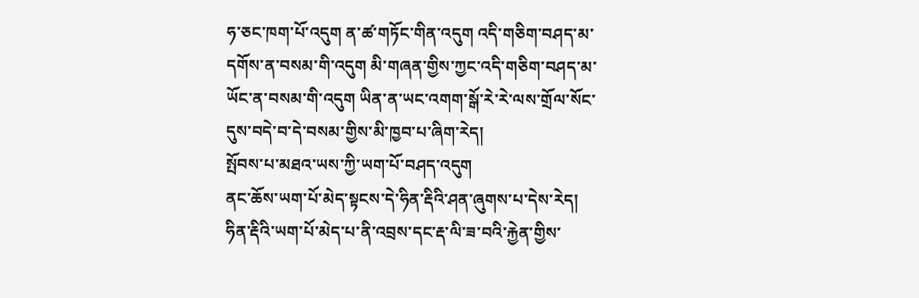ཧ་ཅང་ཁག་པོ་འདུག ན་ཚ་གཏོང་གིན་འདུག འདི་གཅིག་བཤད་མ་དགོས་ན་བསམ་གི་འདུག མི་གཞན་གྱིས་ཀྱང་འདི་གཅིག་བཤད་མ་ཡོང་ན་བསམ་གི་འདུག ཡིན་ན་ཡང་འགག་སྒོ་རེ་རེ་ལས་གྲོལ་སོང་དུས་བདེ་བ་དེ་བསམ་གྱིས་མི་ཁྱབ་པ་ཞིག་རེད།
སྤོབས་པ་མཐའ་ཡས་ཀྱི་ཡག་པོ་བཤད་འདུག
ནང་ཆོས་ཡག་པོ་མེད་སྟངས་དེ་ཧིན་རྡིའི་ཤན་ཞུགས་པ་དེས་རེད།
ཧིན་རྡིའི་ཡག་པོ་མེད་པ་ནི་འབྲས་དང་རྡ་ལི་ཟ་བའི་རྐྱེན་གྱིས་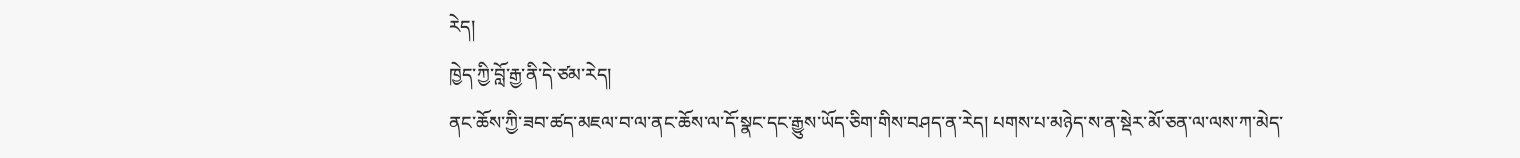རེད།
ཁྱེད་ཀྱི་བློ་རྒྱ་ནི་དེ་ཙམ་རེད།
ནང་ཆོས་ཀྱི་ཟབ་ཚད་མཇལ་བ་ལ་ནང་ཆོས་ལ་དོ་སྣང་དང་རྒྱུས་ཡོད་ཅིག་གིས་བཤད་ན་རེད། པགས་པ་མཉེད་ས་ན་སྡེར་མོ་ཅན་ལ་ལས་ཀ་མེད་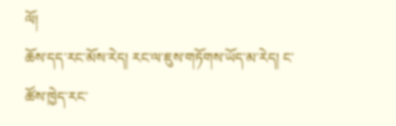ལོ།
ཆོས་དད་རང་མོས་རེད། རང་ལ་ཇུས་གཏོགས་ཡོད་མ་རེད། ང་ཚོས་ཁྱེད་རང་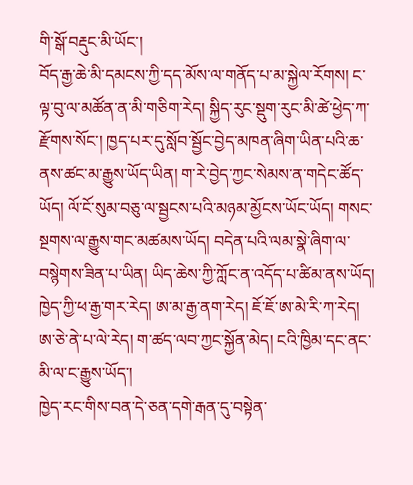གི་སྒོ་བརྡུང་མི་ཡོང་།
བོད་རྒྱ་ཆེ་མི་དམངས་ཀྱི་དད་མོས་ལ་གནོད་པ་མ་སྐྱེལ་རོགས། ང་ལྟ་བུ་ལ་མཚོན་ན་མི་གཅིག་རེད། སྐྱིད་རུང་སྡུག་རུང་མི་ཚེ་ཕྱེད་ཀ་རྫོགས་སོང་། ཁྱད་པར་དུ་སློབ་སྦྱོང་བྱེད་མཁན་ཞིག་ཡིན་པའི་ཆ་ནས་ཚང་མ་རྒྱུས་ཡོད་ཡིན། ག་རེ་བྱེད་ཀྱང་སེམས་ན་གདེང་ཚོད་ཡོད། ལོ་ངོ་སུམ་བཅུ་ལ་སྦྱངས་པའི་མཉམ་མྱོངས་ཡོང་ཡོད། གསང་སྔགས་ལ་རྒྱུས་གང་མཚམས་ཡོད། བདེན་པའི་ལམ་སྣེ་ཞིག་ལ་བསྙེགས་ཟིན་པ་ཡིན། ཡིད་ཆེས་ཀྱི་ཀློང་ན་འདོད་པ་ཚིམ་ནས་ཡོད། ཁྱེད་ཀྱི་ཕ་རྒྱ་གར་རེད། ཨ་མ་རྒྱ་ནག་རེད། ཇོ་ཇོ་ཨ་མེ་རི་ཀ་རེད། ཨ་ཅེ་ནེ་པ་ལེ་རེད། ག་ཚད་ལབ་ཀྱང་སྐྱོན་མེད། ངའི་ཁྱིམ་དང་ནང་མི་ལ་ང་རྒྱུས་ཡོད་།
ཁྱེད་རང་གིས་བན་དེ་ཅན་དགེ་རྒན་དུ་བསྟེན་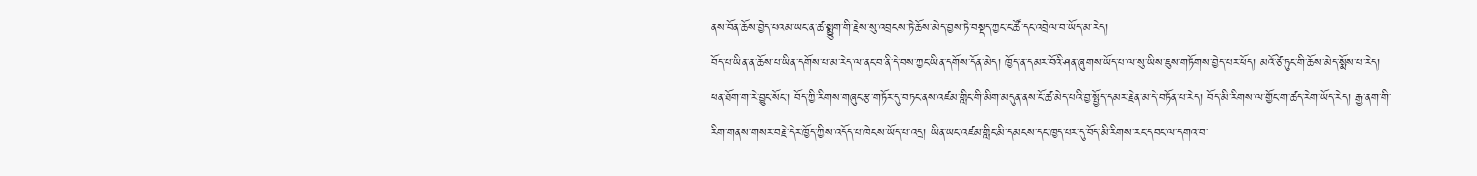ནས་བོན་ཆོས་བྱེད་པའམ་ཡང་ན་ཚ་སྨྱུག་གི་རྗེས་སུ་འབྲངས་ཏེ་ཆོས་མེད་བྱས་ཏེ་བསྡད་ཀྱང་ང་ཚོ་དང་འབྲེལ་བ་ཡོད་མ་རེད།
བོད་པ་ཡིན་ན་ཆོས་པ་ཡིན་དགོས་པ་མ་རེད་ལ་ནང་བ་ནི་དེ་བས་ཀྱང་ཡིན་དགོས་དོན་མེད། ཁྱོད་ན་དམར་བོའི་ཤན་ཞུགས་ཡོད་པ་ལ་སུ་ཡིས་ཇུས་གཏོགས་བྱེད་པར་ཕོད། མའོ་ཙེ་ཏུང་གི་ཆོས་མེད་སྨོས་པ་རེད། ཕན་ཐོག་ག་རེ་བྱུང་སོང་། བོད་ཀྱི་རིགས་གཞུང་རྩ་གཏོར་དུ་བཏང་ནས་འཛམ་གླིང་གི་མིག་མདུན་ནས་ངོ་ཚ་མེད་པའི་བྱ་སྤྱོད་དམར་རྗེན་མ་དེ་བཏོན་པ་རེད། བོད་མི་རིགས་ལ་གྱོང་ག་ཚད་རེག་ཡོད་རེད། རྒྱ་ནག་གི་རིག་གནས་གསར་བརྗེ་དེར་ཁྱོད་ཀྱིས་འདོད་པ་ཁེངས་ཡོད་པ་འདྲ། ཡིན་ཡང་འཛམ་གླིང་མི་དམངས་དང་ཁྱད་པར་དུ་བོད་མི་རིགས་རང་དབང་ལ་དགའ་བ་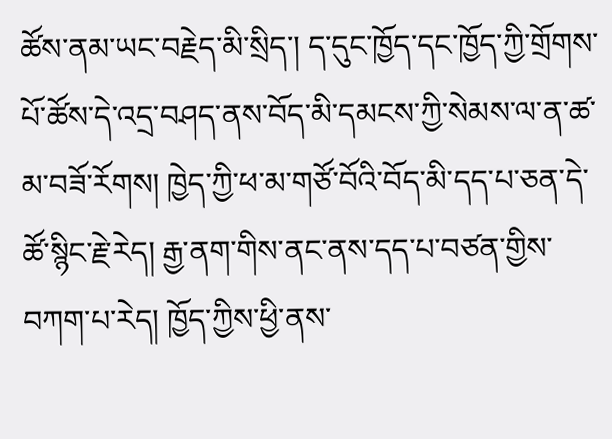ཚོས་ནམ་ཡང་བརྗེད་མི་སྲིད་། ད་དུང་ཁྱོད་དང་ཁྱོད་ཀྱི་གྲོགས་པོ་ཚོས་དེ་འདྲ་བཤད་ནས་བོད་མི་དམངས་ཀྱི་སེམས་ལ་ན་ཚ་མ་བཟོ་རོགས། ཁྱེད་ཀྱི་ཕ་མ་གཙོ་བོའི་བོད་མི་དད་པ་ཅན་དེ་ཚོ་སྙིང་རྗེ་རེད། རྒྱ་ནག་གིས་ནང་ནས་དད་པ་བཙན་གྱིས་བཀག་པ་རེད། ཁྱོད་ཀྱིས་ཕྱི་ནས་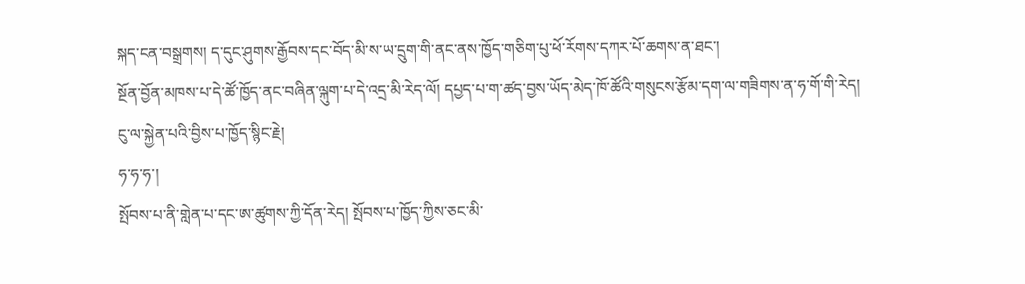སྐད་ངན་བསྒྲགས། ད་དུང་ཤུགས་རྒྱོབས་དང་བོད་མི་ས་ཡ་དྲུག་གི་ནང་ནས་ཁྱོད་གཅིག་པུ་ཕོ་རོགས་དཀར་པོ་ཆགས་ན་ཐང་།
སྔོན་བྱོན་མཁས་པ་དེ་ཚོ་ཁྱོད་ནང་བཞིན་ལྐུག་པ་དེ་འདྲ་མི་རེད་ལོ། དཔྱད་པ་ག་ཚད་བྱས་ཡོད་མེད་ཁོ་ཚོའི་གསུངས་རྩོམ་དག་ལ་གཟིགས་ན་ཧ་གོ་གི་རེད།
ངུ་ལ་སྐྱེན་པའི་བྱིས་པ་ཁྱོད་སྙིང་རྗེ།
ཧ་ཧ་ཧ་།
སྤོབས་པ་ནི་གླེན་པ་དང་ཨ་ཚུགས་ཀྱི་དོན་རེད། སྤོབས་པ་ཁྱོད་ཀྱིས་ཅང་མི་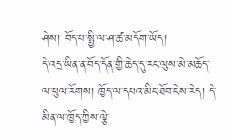ཤེས། བོད་པ་སྤྱི་ལ་ཤ་ཚ་མདོག་ཡོད།
དེ་འདྲ་ཡིན་ན་བོད་དོན་གྱི་ཆེད་དུ་རང་ལུས་མེ་མཆོད་ལ་ཕུལ་རོགས། ཁྱོད་ལ་དཔའ་མིང་ཐོབ་ངེས་རེད། དེ་མིན་ལ་ཁྱོད་ཀྱིས་ལྕེ་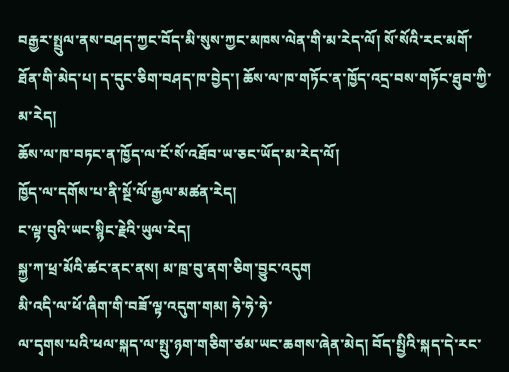བརྒྱར་སྤྲུལ་ནས་བཤད་ཀྱང་བོད་མི་སུས་ཀྱང་མཁས་ལེན་གི་མ་རེད་ལོ། སོ་སོའི་རང་མགོ་ཐོན་གི་མེད་པ། ད་དུང་ཅིག་བཤད་ཁ་བྱེད་། ཆོས་ལ་ཁ་གཏོང་ན་ཁྱོད་འདྲ་བས་གཏོང་ཐུབ་ཀྱི་མ་རེད།
ཆོས་ལ་ཁ་བཏང་ན་ཁྱོད་ལ་ངོ་སོ་འཐོབ་ཡ་ཅང་ཡོད་མ་རེད་ལོ།
ཁྱོད་ལ་དགོས་པ་ནི་སྔོ་ལོ་རྒྱལ་མཚན་རེད།
ང་ལྟ་བུའི་ཡང་སྙིང་རྗེའི་ཡུལ་རེད།
སྐྱ་ཀ་ཕྲ་མོའི་ཚང་ནང་ནས། མ་ཁྲ་བུ་ནག་ཅིག་བྱུང་འདུག
མི་འདི་ལ་ཕོ་ཞིག་གི་བཟོ་ལྟ་འདུག་གམ། ཧེ་ཧེ་ཧེ་
ལ་དྭགས་པའི་ཕལ་སྐད་ལ་སྤུ་ཉག་གཅིག་ཙམ་ཡང་ཆགས་ཞེན་མེད། བོད་སྤྱིའི་སྐད་དེ་རང་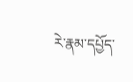རེ་རྣམ་དཔྱོད་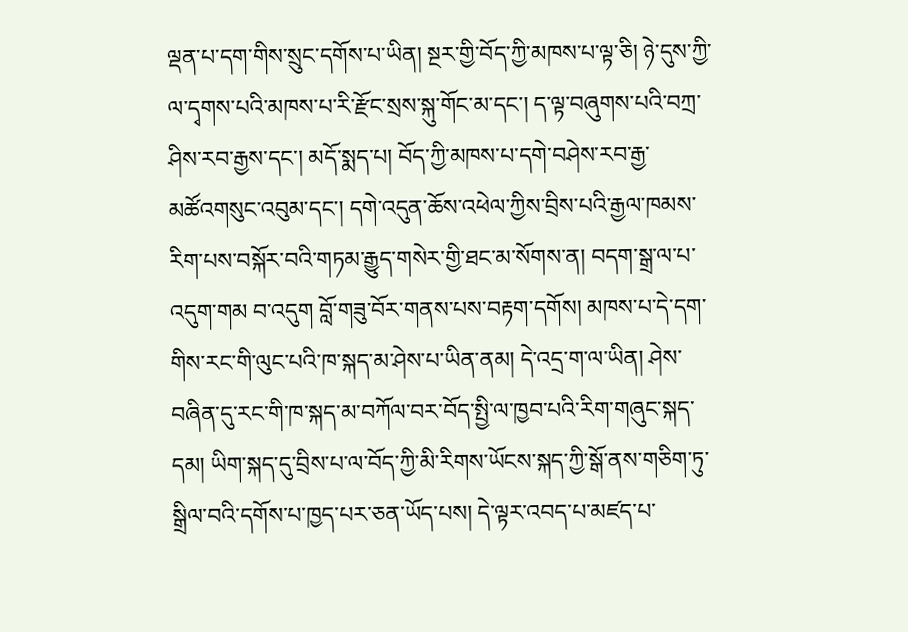ལྡན་པ་དག་གིས་སྲུང་དགོས་པ་ཡིན། སྔར་གྱི་བོད་ཀྱི་མཁས་པ་ལྟ་ཅི། ཉེ་དུས་ཀྱི་ལ་དྭགས་པའི་མཁས་པ་རི་རྫོང་སྲས་སྐུ་གོང་མ་དང་། ད་ལྟ་བཞུགས་པའི་བཀྲ་ཤིས་རབ་རྒྱས་དང་། མདོ་སྨད་པ། བོད་ཀྱི་མཁས་པ་དགེ་བཤེས་རབ་རྒྱ་མཚོའགསུང་འབུམ་དང་། དགེ་འདུན་ཆོས་འཕེལ་ཀྱིས་བྲིས་པའི་རྒྱལ་ཁམས་རིག་པས་བསྐོར་བའི་གཏམ་རྒྱུད་གསེར་གྱི་ཐང་མ་སོགས་ན། བདག་སྒྲ་ལ་པ་འདུག་གམ བ་འདུག བློ་གཟུ་བོར་གནས་པས་བརྟག་དགོས། མཁས་པ་དེ་དག་གིས་རང་གི་ལུང་པའི་ཁ་སྐད་མ་ཤེས་པ་ཡིན་ནམ། དེ་འདྲ་ག་ལ་ཡིན། ཤེས་བཞིན་དུ་རང་གི་ཁ་སྐད་མ་བཀོལ་བར་བོད་སྤྱི་ལ་ཁྱབ་པའི་རིག་གཞུང་སྐད་དམ། ཡིག་སྐད་དུ་བྲིས་པ་ལ་བོད་ཀྱི་མི་རིགས་ཡོངས་སྐད་ཀྱི་སྒོ་ནས་གཅིག་ཏུ་སྒྲིལ་བའི་དགོས་པ་ཁྱད་པར་ཅན་ཡོད་པས། དེ་ལྟར་འབད་པ་མཛད་པ་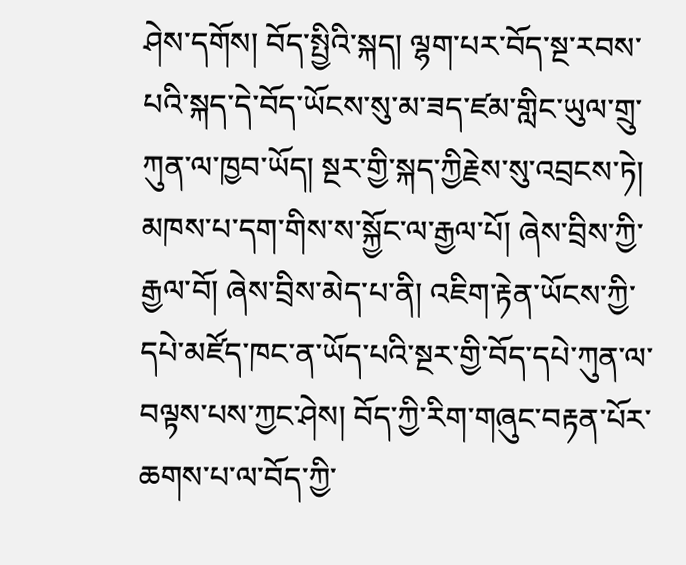ཤེས་དགོས། བོད་སྤྱིའི་སྐད། ལྷག་པར་བོད་སྔ་རབས་པའི་སྐད་དེ་བོད་ཡོངས་སུ་མ་ཟད་ཛམ་གླིང་ཡུལ་གྲུ་ཀུན་ལ་ཁྱབ་ཡོད། སྔར་གྱི་སྐད་ཀྱིརྗེས་སུ་འབྲངས་ཏེ། མཁས་པ་དག་གིས་ས་སྐྱོང་ལ་རྒྱལ་པོ། ཞེས་བྲིས་ཀྱི་རྒྱལ་བོ། ཞེས་བྲིས་མེད་པ་ནི། འཇིག་རྟེན་ཡོངས་ཀྱི་དཔེ་མཛོད་ཁང་ན་ཡོད་པའི་སྔར་གྱི་བོད་དཔེ་ཀུན་ལ་བལྟས་པས་ཀྱང་ཤེས། བོད་ཀྱི་རིག་གཞུང་བརྟན་པོར་ཆགས་པ་ལ་བོད་ཀྱི་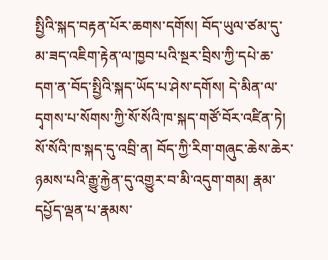སྤྱིའི་སྐད་བརྟན་པོར་ཆགས་དགོས། བོད་ཡུལ་ཙམ་དུ་མ་ཟད་འཇིག་རྟེན་ལ་ཁྱབ་པའི་སྔར་བྲིས་ཀྱི་དཔེ་ཆ་དག་ན་བོད་སྤྱིའི་སྐད་ཡོད་པ་ཤེས་དགོས། དེ་མིན་ལ་དྭགས་པ་སོགས་ཀྱི་སོ་སོའི་ཁ་སྐད་གཙོ་བོར་འཛིན་ཏེ། སོ་སོའི་ཁ་སྐད་དུ་འབྲི་ན། བོད་ཀྱི་རིག་གཞུང་ཆེས་ཆེར་ཉམས་པའི་རྒྱུ་རྐྱེན་དུ་འགྱུར་བ་མི་འདུག་གམ། རྣམ་དཔྱོད་ལྡན་པ་རྣམས་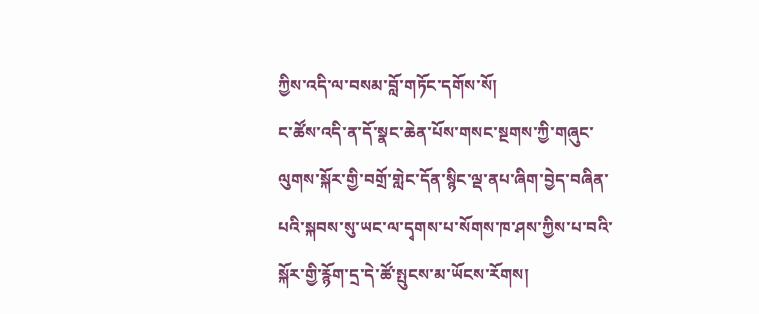ཀྱིས་འདི་ལ་བསམ་བློ་གཏོང་དགོས་སོ།
ང་ཚོས་འདི་ན་དོ་སྣང་ཆེན་པོས་གསང་སྔགས་ཀྱི་གཞུང་ལུགས་སྐོར་གྱི་བགྲོ་གླེང་དོན་སྙིང་ལྡ་ནཔ་ཞིག་བྱེད་བཞིན་པའི་སྐབས་སུ་ཡང་ལ་དྭགས་པ་སོགས་ཁ་ཤས་ཀྱིས་པ་བའི་སྐོར་གྱི་རྙོག་དྲ་དེ་ཚོ་སྤུངས་མ་ཡོངས་རོགས།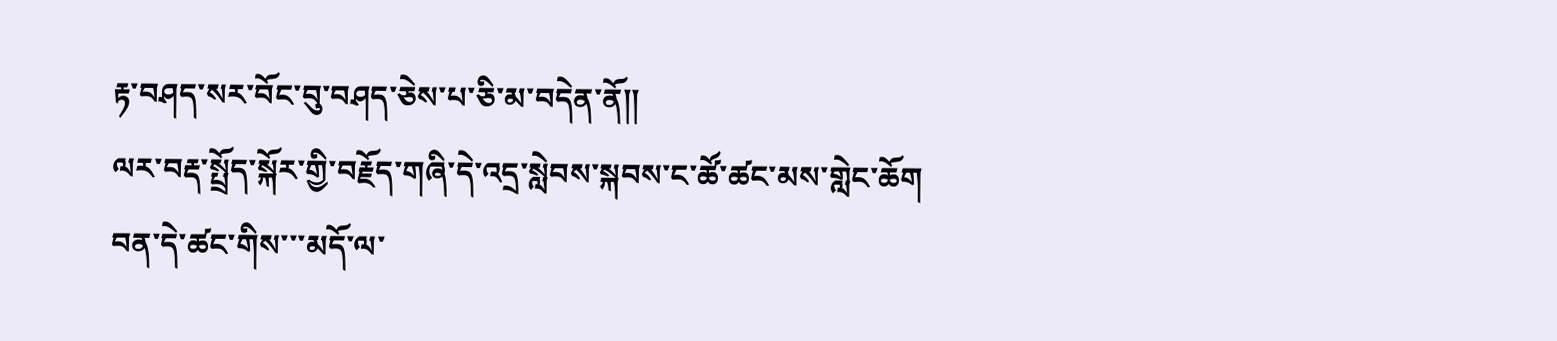རྟ་བཤད་སར་བོང་བུ་བཤད་ཅེས་པ་ཅི་མ་བདེན་ནོ།།
ལར་བརྡ་སྤྲོད་སྐོར་གྱི་བརྗོད་གཞི་དེ་འདྲ་སླེབས་སྐབས་ང་ཚོ་ཚང་མས་གླེང་ཆོག
བན་དེ་ཚང་གིས་་་མདོ་ལ་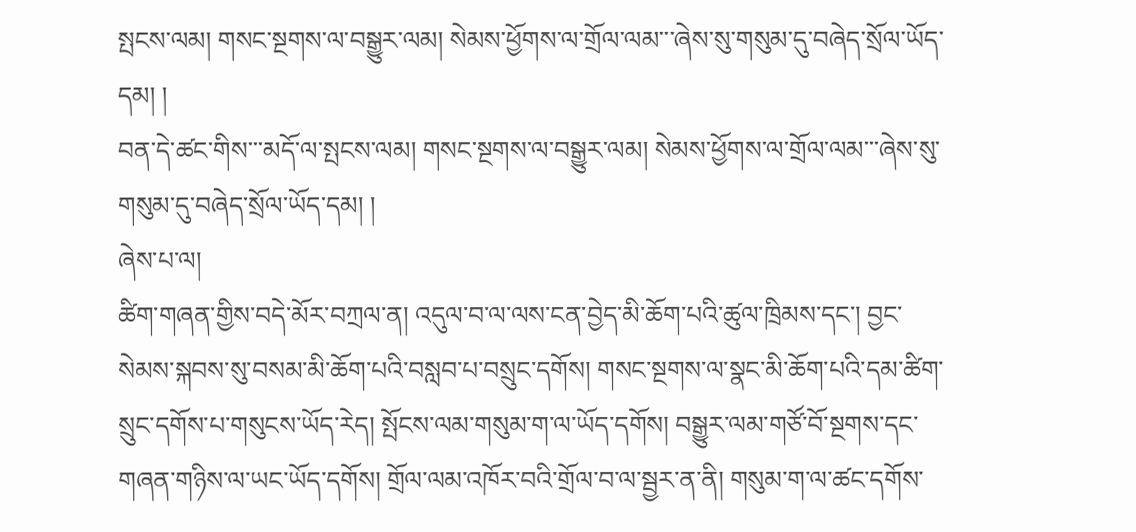སྤངས་ལམ། གསང་སྔགས་ལ་བསྒྱུར་ལམ། སེམས་ཕྱོགས་ལ་གྲོལ་ལམ་་་ཞེས་སུ་གསུམ་དུ་བཞེད་སྲོལ་ཡོད་དམ། །
བན་དེ་ཚང་གིས་་་མདོ་ལ་སྤངས་ལམ། གསང་སྔགས་ལ་བསྒྱུར་ལམ། སེམས་ཕྱོགས་ལ་གྲོལ་ལམ་་་ཞེས་སུ་གསུམ་དུ་བཞེད་སྲོལ་ཡོད་དམ། །
ཞེས་པ་ལ།
ཚིག་གཞན་གྱིས་བདེ་མོར་བཀྲལ་ན། འདུལ་བ་ལ་ལས་ངན་བྱེད་མི་ཆོག་པའི་ཚུལ་ཁྲིམས་དང་། བྱང་སེམས་སྐབས་སུ་བསམ་མི་ཆོག་པའི་བསླབ་པ་བསྲུང་དགོས། གསང་སྔགས་ལ་སྣང་མི་ཆོག་པའི་དམ་ཚིག་སྲུང་དགོས་པ་གསུངས་ཡོད་རེད། སྤོངས་ལམ་གསུམ་ག་ལ་ཡོད་དགོས། བསྒྱུར་ལམ་གཙོ་བོ་སྔགས་དང་གཞན་གཉིས་ལ་ཡང་ཡོད་དགོས། གྲོལ་ལམ་འཁོར་བའི་གྲོལ་བ་ལ་སྦྱར་ན་ནི། གསུམ་ག་ལ་ཚང་དགོས་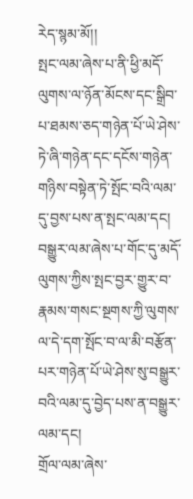རེད་སྙམ་མོ།།
སྤང་ལམ་ཞེས་པ་ནི་ཕྱི་མདོ་ལུགས་ལ་ཉོན་མོངས་དང་སྒྲིབ་པ་ཐམས་ཅད་གཉེན་པོ་ཡེ་ཤེས་ཏེ་ཞི་གཉེན་དང་དངོས་གཉེན་གཉིས་བསྟེན་ཏེ་སྤོང་བའི་ལམ་དུ་བྱས་པས་ན་སྤང་ལམ་དང། བསྒྱུར་ལམ་ཞེས་པ་གོང་དུ་མདོ་ལུགས་ཀྱིས་སྤང་བྱར་གྱུར་བ་རྣམས་གསང་སྔགས་ཀྱི་ལུགས་ལ་དེ་དག་སྤོང་བ་ལ་མི་བརྩོན་པར་གཉེན་པོ་ཡེ་ཤེས་སུ་བསྒྱུར་བའི་ལམ་དུ་བྱེད་པས་ན་བསྒྱུར་ལམ་དང།
གྲོལ་ལམ་ཞེས་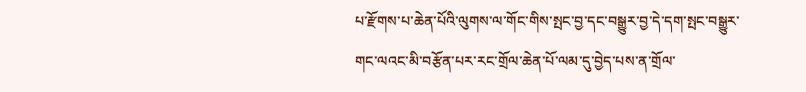པ་རྫོགས་པ་ཆེན་པོའི་ལུགས་ལ་གོང་གིས་སྤང་བྱ་དང་བསྒྱུར་བྱ་དེ་དག་སྤང་བསྒྱུར་གང་ལའང་མི་བརྩོན་པར་རང་གྲོལ་ཆེན་པོ་ལམ་དུ་བྱེད་པས་ན་གྲོལ་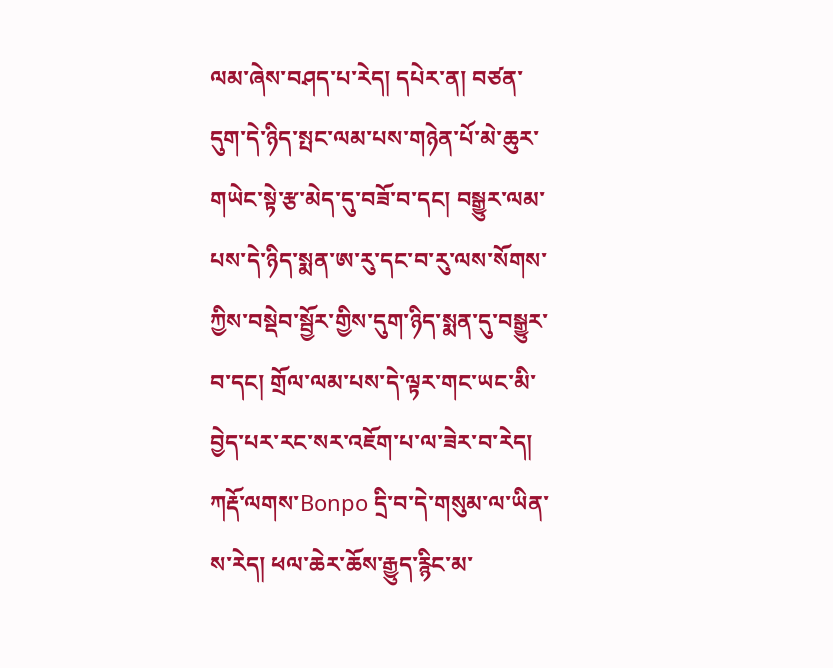ལམ་ཞེས་བཤད་པ་རེད། དཔེར་ན། བཙན་དུག་དེ་ཉིད་སྤང་ལམ་པས་གཉེན་པོ་མེ་ཆུར་གཡེང་སྟེ་རྩ་མེད་དུ་བཟོ་བ་དང། བསྒྱུར་ལམ་པས་དེ་ཉིད་སྨན་ཨ་རུ་དང་བ་རུ་ལས་སོགས་ཀྱིས་བསྡེབ་སྦྱོར་གྱིས་དུག་ཉིད་སྨན་དུ་བསྒྱུར་བ་དང། གྲོལ་ལམ་པས་དེ་ལྟར་གང་ཡང་མི་བྱེད་པར་རང་སར་འཇོག་པ་ལ་ཟེར་བ་རེད།
ཀརྡོ་ལགས་Bonpo དྲི་བ་དེ་གསུམ་ལ་ཡིན་ས་རེད། ཕལ་ཆེར་ཆོས་རྒྱུད་རྙིང་མ་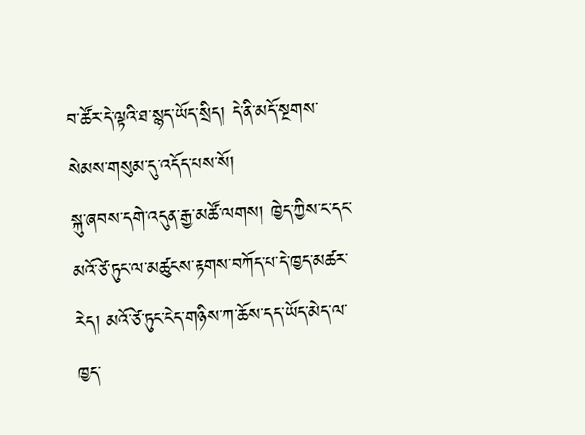བ་ཚོར་དེ་ལྟའི་ཐ་སྙད་ཡོད་སྲིད། དེ་ནི་མདོ་སྔགས་སེམས་གསུམ་དུ་འདོད་པས་སོ།
སྐུ་ཞབས་དགེ་འདུན་རྒྱ་མཚོ་ལགས། ཁྱེད་ཀྱིས་ང་དང་མའོ་ཙེ་ཏུང་ལ་མཚུངས་རྟགས་བཀོད་པ་དེ་ཁྱད་མཚར་རེད། མའོ་ཙེ་ཏུང་ངེད་གཉིས་ཀ་ཆོས་དད་ཡོད་མེད་ལ་ཁྱད་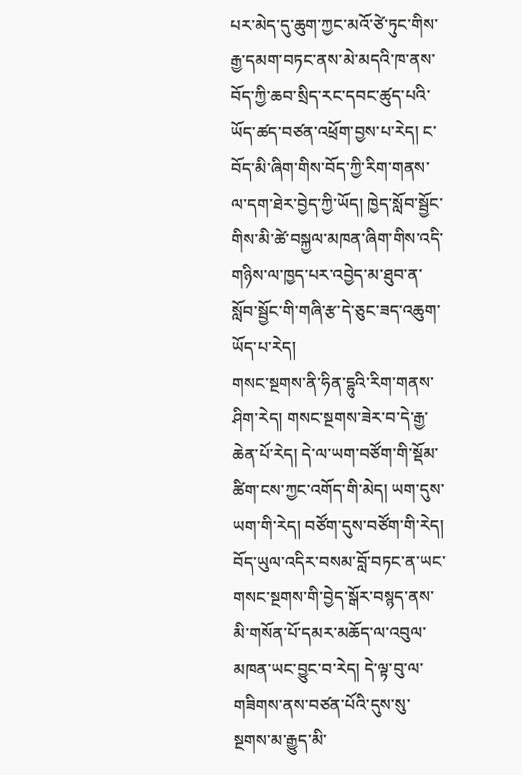པར་མེད་དུ་ཆུག་ཀྱང་མའོ་ཙེ་ཏུང་གིས་རྒྱ་དམག་བཏང་ནས་མེ་མདའི་ཁ་ནས་བོད་ཀྱི་ཆབ་སྲིད་རང་དབང་ཚུད་པའི་ཡོད་ཚད་བཙན་འཕྲོག་བྱས་པ་རེད། ང་བོད་མི་ཞིག་གིས་བོད་ཀྱི་རིག་གནས་ལ་དག་ཐེར་བྱེད་ཀྱི་ཡོད། ཁྱེད་སློབ་སྦྱོང་གིས་མི་ཚེ་བསྐྱལ་མཁན་ཞིག་གིས་འདི་གཉིས་ལ་ཁྱད་པར་འབྱེད་མ་ཐུབ་ན་སློབ་སྦྱོང་གི་གཞི་རྩ་དེ་ཅུང་ཟད་འཆུག་ཡོད་པ་རེད།
གསང་སྔགས་ནི་ཧིན་དྷུའི་རིག་གནས་ཤིག་རེད། གསང་སྔགས་ཟེར་བ་དེ་རྒྱ་ཆེན་པོ་རེད། དེ་ལ་ཡག་བཙོག་གི་སྡོམ་ཚིག་ངས་ཀྱང་འགོད་གི་མེད། ཡག་དུས་ཡག་གི་རེད། བཙོག་དུས་བཙོག་གི་རེད། བོད་ཡུལ་འདིར་བསམ་བློ་བཏང་ན་ཡང་གསང་སྔགས་གི་བྱེད་སྒོར་བསྙད་ནས་མི་གསོན་པོ་དམར་མཆོད་ལ་འབུལ་མཁན་ཡང་བྱུང་བ་རེད། དེ་ལྟ་བུ་ལ་གཟིགས་ནས་བཙན་པོའི་དུས་སུ་སྔགས་མ་རྒྱུད་མི་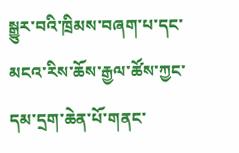སྒྱུར་བའི་ཁྲིམས་བཞག་པ་དང་མངའ་རིས་ཆོས་རྒྱལ་ཚོས་ཀྱང་དམ་དྲག་ཆེན་པོ་གནང་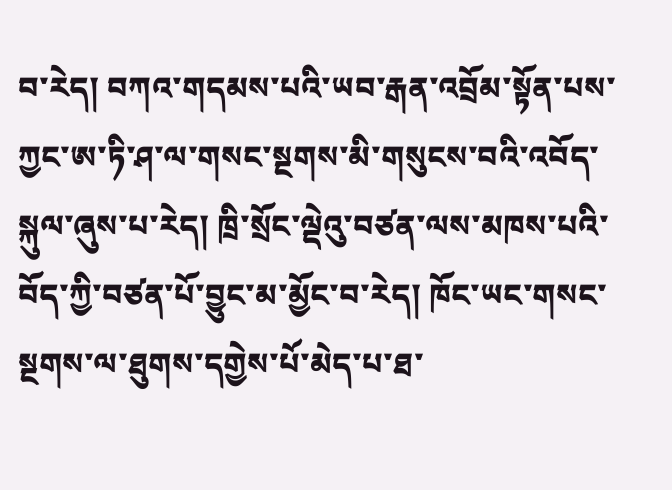བ་རེད། བཀའ་གདམས་པའི་ཡབ་རྒན་འབྲོམ་སྟོན་པས་ཀྱང་ཨ་ཏི་ཤ་ལ་གསང་སྔགས་མི་གསུངས་བའི་འབོད་སྐུལ་ཞུས་པ་རེད། ཁྲི་སྲོང་ལྡེའུ་བཙན་ལས་མཁས་པའི་བོད་ཀྱི་བཙན་པོ་བྱུང་མ་མྱོང་བ་རེད། ཁོང་ཡང་གསང་སྔགས་ལ་ཐུགས་དགྱེས་པོ་མེད་པ་ཐ་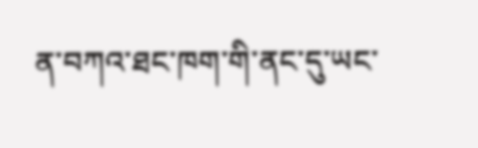ན་བཀའ་ཐང་ཁག་གི་ནང་དུ་ཡང་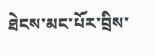ཐེངས་མང་པོར་བྲིས་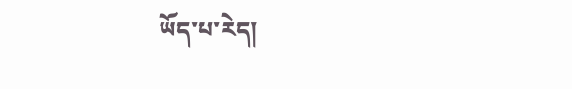ཡོད་པ་རེད།